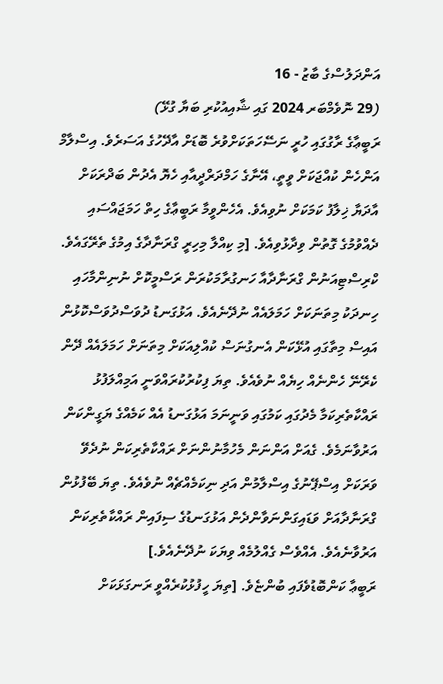އަންދަލުސްގެ ބާޒު - 16
(29 ނޮވެމްބަރ 2024 ގައި ޝާއިއުކުރި ބަޔާ ގުޅޭ)
ރަބީޢާގެ ރާގުގައި ހުރީ ނަސޭހަތަކަށްވުރެ ބޮޑަށް އާދޭހުގެ އަސަރެވެ. އިސްލާމް އަންހެން ކުއްޖަކަށް ވީތީ، އޭނާގެ ހަމްދަރްދީއާއި ހެޔޮ އެދުން ބަދްރަކަށް އާދަޔާ ޚިލާފު ކަމަކަށް ނުވިއެވެ. އެހެންވީމާ ރަބީޢާގެ ހިތް ހަމަޖައްސައި ދެއްވުމުގެ ގޮތުން ވިދާޅުވިއެވެ. [މި ކިއްލާ މިހިރީ ގްރަނާދާގެ އިމުގެ ތެރޭގައެވެ. ކްރިސްޓިއަނުން ގްރަނާދާއާ ހަނގުރާމަކުރަން ރަސްމީކޮށް ނުނިންމާހައި ހިނދަކު މިތަނަކަށް ހަމަލައެއް ނުދޭނެއެވެ. އަޅުގަނޑު ދުވަސްދުވަސްކޮޅުން އައިސް މިތާގައި އުޅޭކަން އެނގުނަސް ކުއްލިއަކަށް މިތަނަށް ހަމަލައެއް ދޭން ކެރޭނޭ ހެންނެއް ހިޔެއް ނުވެއެވެ. ތިޔަ ފިކުރުކުރައްވަނީ އަމިއްލަފުޅު ރައްކާތެރިކަމާ މެދުގައި ކަމުގައި ވަނީނަމަ އަޅުގަނޑު އެއް ކަމެއްގެ ޔަގީންކަން އަރުވާނަމެވެ. ގެއަށް އަންނަން މެހުމާނުންނަށް ރައްކާތެރިކަން ނުދެވޭ ވަރަކަށް އިސްޕޭނުގެ އިސްލާމުން އަދި ނިކަމެއްޗެއް ނުވެއެވެ. ތިޔަ ބޭފުޅުން ގްރަނާދާއަށް ވަޑައިގަންނަވާންދެން އަޅުގަނޑުގެ ސިފައިން ރައްކާތެރިކަން އަރުވާނެއެވެ. އެއްވެސް ގެއްލުމެއް ވިޔަކަ ނުދޭނެއެވެ.]
ރަބީޢާ ކަންބޮޑުވެފައި ބުންޏެވެ. [ތިޔަ ހީފުޅުކުރެއްވީ ރަނގަޅަކަށް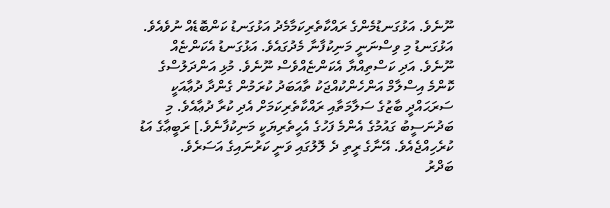ނޫނެވެ. އަޅުގަނޑުމެންގެ ރައްކާތެރިކަމާމެދު އަޅުގަނޑު ކަންބޮޑެއް ނުވެއެވެ. އަޅުގަނޑު މި ވިސްނަނީ މަނިކުފާނާ މެދުގައެވެ. އަޅުގަނޑު އެކަންޏެއް ނޫނެވެ. އަދި ކަސްތިއްޔާ އެކަންޏެއްވެސް ނޫނެވެ. މުޅި އަންދަލުސްގެ ކޮންމެ އިސްލާމް އަންހެންކުއްޖަކު ތާއަބަދު ކުރަމުން ގެންދާ ދުޢާއަކީ ސަރަޙައްދީ ބާޒުގެ ސަލާމަތާއި ރައްކާތެރިކަމަށް އެދި ކުރާ ދުޢާއެވެ. މި ބަދުނަސީބު ގައުމުގެ އެންމެ ފަހުގެ އެހީތެރިޔަކީ މަނިކުފާނެވެ.] ރަބީޢާގެ އަޑު ކުރެހިއްޖެއެވެ. އޭނާގެ ރީތި ދެ ލޮލުގައި ވަނީ ކަރުނައިގެ އަސަރެވެ.
ބަދްރު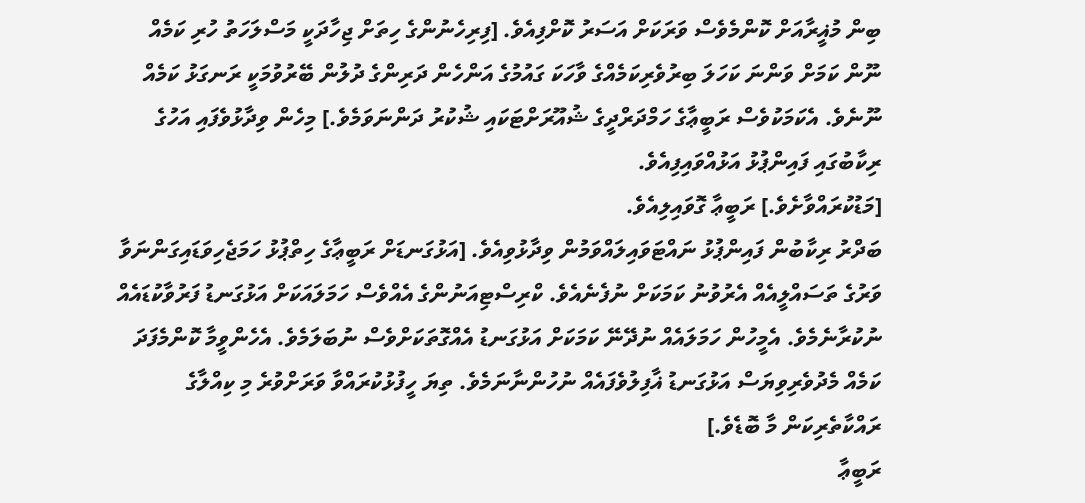ބިން މުޣީރާއަށް ކޮންމެވެސް ވަރަކަށް އަސަރު ކޮށްފިއެވެ. [ފިރިހެނުންގެ ހިތަށް ޖިހާދަކީ މަސްލަހަތު ހުރި ކަމެއް ނޫން ކަމަށް ވަންނަ ކަހަލަ ބިރުވެރިކަމެއްގެ ވާހަކަ ގައުމުގެ އަންހެން ދަރިންގެ ދުލުން ބޭރުވުމަކީ ރަނގަޅު ކަމެއް ނޫނެވެ. އެކަމަކުވެސް ރަބީޢާގެ ހަމްދަރްދީގެ ޝުއޫރަށްޓަކައި ޝުކުރު ދަންނަވަމެވެ.] މިހެން ވިދާޅުވެފައި އަހުގެ ރިކާބުގައި ފައިންޕުޅު އަޅުއްވައިފިއެވެ.
[މަޑުކުރައްވާށެވެ.] ރަބީޢާ ގޮވައިލިއެވެ.
ބަދްރު ރިކާބުން ފައިންޕުޅު ނައްޓަވައިލައްވަމުން ވިދާޅުވިއެވެ. [އަޅުގަނޑަށް ރަބީޢާގެ ހިތްޕުޅު ހަމަޖެހިވަޑައިގަންނަވާ ވަރުގެ ތަސައްލީއެއް އެރުވުނު ކަމަކަށް ނުފެނެއެވެ. ކްރިސްޓިއަނުންގެ އެއްވެސް ހަމަލައަކަށް އަޅުގަނޑު ފަރުވާކުޑައެއް ނުކުރާނެމެވެ. އެމީހުން ހަމަލައެއް ނުދޭނޭ ކަމަކަށް އަޅުގަނޑު އެއްގޮތަކަށްވެސް ނުބަލަމެވެ. އެހެންވީމާ ކޮންމެފަދަ ކަމެއް މެދުވެރިވިޔަސް އަޅުގަނޑު ޣާފިލުވެފައެއް ނުހުންނާނަމެވެ. ތިޔަ ހީފުޅުކުރައްވާ ވަރަށްވުރެ މި ކިއްލާގެ ރައްކާތެރިކަން މާ ބޮޑެވެ.]
ރަބީޢާ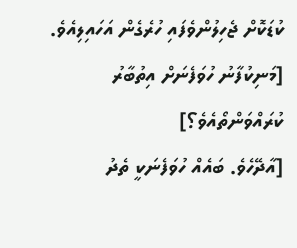ކުޑަކޮށް ޖެހިލުންވެފައި ހުރެގެން އަހައިލިއެވެ. [މަނިކުފާނު ހުވަފެނަށް އިތުބާރު ކުރައްވަންތޯއެވެ؟]
[އާދޭހެވެ. ބައެއް ހުވަފެނަކީ ތެދު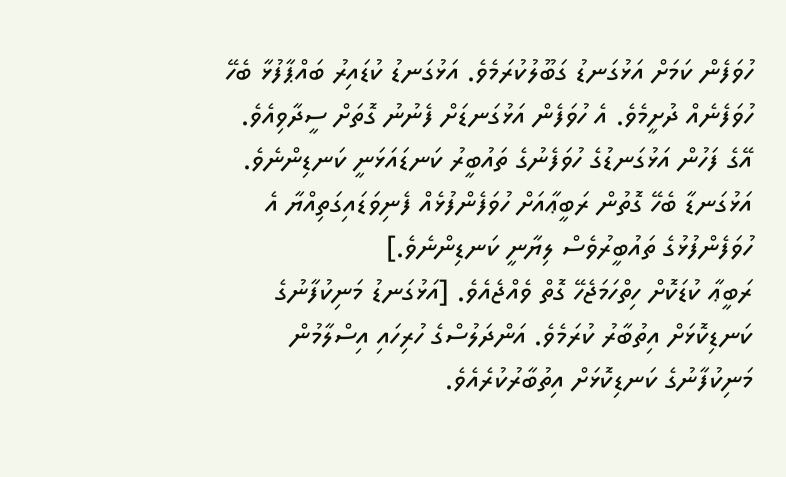ހުވަފެން ކަމަށް އަޅުގަނޑު ގަބޫލުކުރަމެވެ. އަޅުގަނޑު ކުޑައިރު ބައްޕާފުޅާ ބެހޭ ހުވަފެނެއް ދުށީމެވެ. އެ ހުވަފެން އަޅުގަނޑަށް ފެނުނު ގޮތަށް ސީދާވިއެވެ. އޭގެ ފަހުން އަޅުގަނޑުގެ ހުވަފެނުގެ ތައުބީރު ކަނޑައަޅަނީ ކަނޑިންނެވެ. އަޅުގަނޑާ ބެހޭ ގޮތުން ރަބީޢާއަށް ހުވަފެންފުޅެއް ފެނިވަޑައިގަތިއްޔާ އެ ހުވަފެންފުޅުގެ ތައުބީރުވެސް ލިޔާނީ ކަނޑިންނެވެ.]
ރަބީޢާ ކުޑަކޮށް ހިތްހަމަޖެހޭ ގޮތް ވެއްޖެއެވެ. [އަޅުގަނޑު މަނިކުފާނުގެ ކަނޑިކޮޅަށް އިތުބާރު ކުރަމެވެ. އަންދަލުސްގެ ހުރިހައި އިސްލާމުން މަނިކުފާނުގެ ކަނޑިކޮޅަށް އިތުބާރުކުރެއެވެ.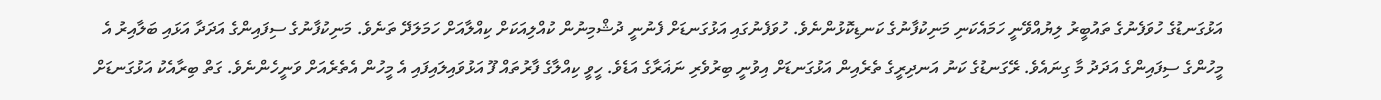އަޅުގަނޑުގެ ހުވަފެނުގެ ތައުބީރު ލިޔުއްވޭނީ ހަމައެކަނި މަނިކުފާނުގެ ކަނޑިކޮޅުންނެވެ. ހުވަފެނުގައި އަޅުގަނޑަށް ފެނުނީ ދުޝްމިނުން ކުއްލިއަކަށް ކިއްލާއަށް ހަމަލަދޭ ތަނެވެ. މަނިކުފާނުގެ ސިފައިންގެ އަދަދާ އަޅައި ބަލާއިރު އެ މީހުންގެ ސިފައިންގެ އަދަދު މާ ގިނައެވެ. ރޭގަނޑުގެ ކަނު އަނދިރީގެ ތެރެއިން އަޅުގަނޑަށް އިވުނީ ބިރުވެރި ނަޣަރާގެ އަޑެވެ. ހީވީ ކިއްލާގެ ފާރުތައް ފޫ އަޅުވައިލައިފައި އެ މީހުން އެތެރެއަށް ވަނީހެންނެވެ. ގަތް ބިރާއެކު އަޅުގަނޑަށް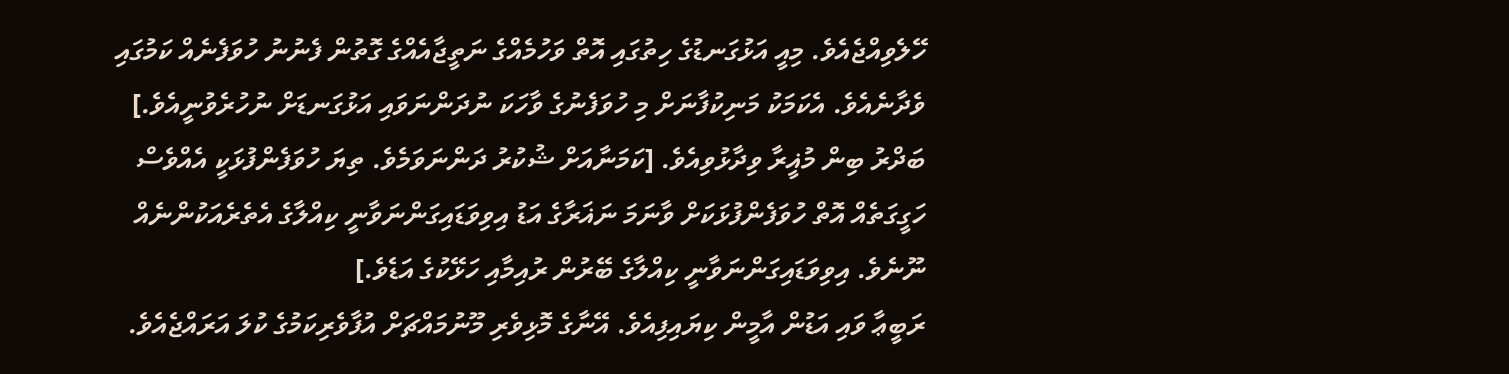ހޭލެވިއްޖެއެވެ. މިއީ އަޅުގަނޑުގެ ހިތުގައި އޮތް ވަހުމެއްގެ ނަތީޖާއެއްގެ ގޮތުން ފެނުނު ހުވަފެނެއް ކަމުގައި ވެދާނެއެވެ. އެކަމަކު މަނިކުފާނަށް މި ހުވަފެނުގެ ވާހަކަ ނުދަންނަވައި އަޅުގަނޑަށް ނުހުރެވުނީއެވެ.]
ބަދްރު ބިން މުޣީރާ ވިދާޅުވިއެވެ. [ކަމަނާއަށް ޝުކުރު ދަންނަވަމެވެ. ތިޔަ ހުވަފެންފުޅަކީ އެއްވެސް ހަގީގަތެއް އޮތް ހުވަފެންފުޅަކަށް ވާނަމަ ނަޣަރާގެ އަޑު އިވިވަޑައިގަންނަވާނީ ކިއްލާގެ އެތެރެއަކުންނެއް ނޫނެވެ. އިވިވަޑައިގަންނަވާނީ ކިއްލާގެ ބޭރުން ރުއިމާއި ހަޅޭކުގެ އަޑެވެ.]
ރަބީޢާ ވައި އަޑުން އާމީން ކިޔައިފިއެވެ. އޭނާގެ މޮޅިވެރި މޫނުމައްޗަށް އުފާވެރިކަމުގެ ކުލަ އަރައްޖެއެވެ.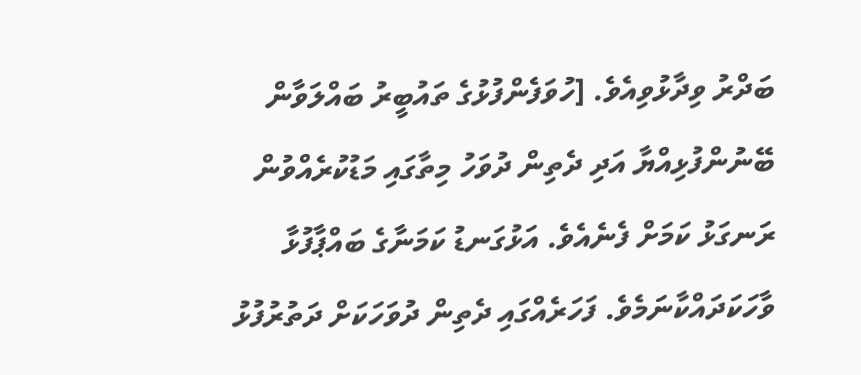ބަދްރު ވިދާޅުވިއެވެ. [ހުވަފެންފުޅުގެ ތައުބީރު ބައްލަވާން ބޭނުންފުޅިއްޔާ އަދި ދެތިން ދުވަހު މިތާގައި މަޑުކުރެއްވުން ރަނގަޅު ކަމަށް ފެނެއެވެ. އަޅުގަނޑު ކަމަނާގެ ބައްޕާފުޅާ ވާހަކަދައްކާނަމެވެ. ފަހަރެއްގައި ދެތިން ދުވަހަކަށް ދަތުރުފުޅު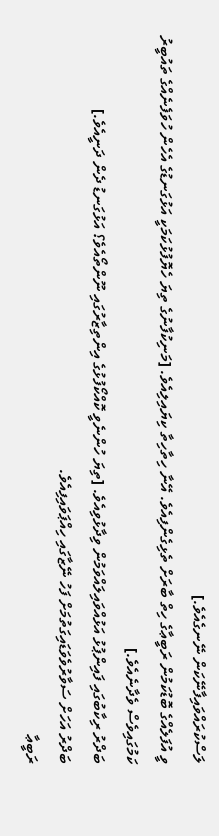ލަސްކުރައްވައިފާނޭކަން ނޭނގެއެވެ.]
ވީ އުފަލެއްގެ ބޮޑުކަމުން ރަބީޢާގެ ހިތް ބާރަށް ތެޅިގެންފިއެވެ. އޭނާ ހިތާހިތާ ކިޔައިލިއެވެ. [މަނިކުފާނުގެ ތިޔަ ހެޔޮފުޅުކަމަކީ އަޅުގަނޑުގެ އެހެން ހުވަފެނެއްގެ ތައުބީރު ކަމުގައިވެސް ވެދާނެއެވެ.]
ބަދްރު ރިކާބުގައި ފައިންޕުޅު އަޅުއްވައިލައްވަމުން ވިދާޅުވިއެވެ. [ތިޔަ ހުންނެވީ ކޮއްކޯފުޅުގެ އިންތިޒާރުގައި ނޫންތޯއެވެ؟ އަޅުގަނޑު ދެން ދަނީއެވެ.]
ބަދްރު އަހަށް ސަވާރުވެވަޑައިގަތުމަށް ފަހު ނޭޒާގައި ހިއްޕަވައިފިއެވެ.
ރަބީޢާ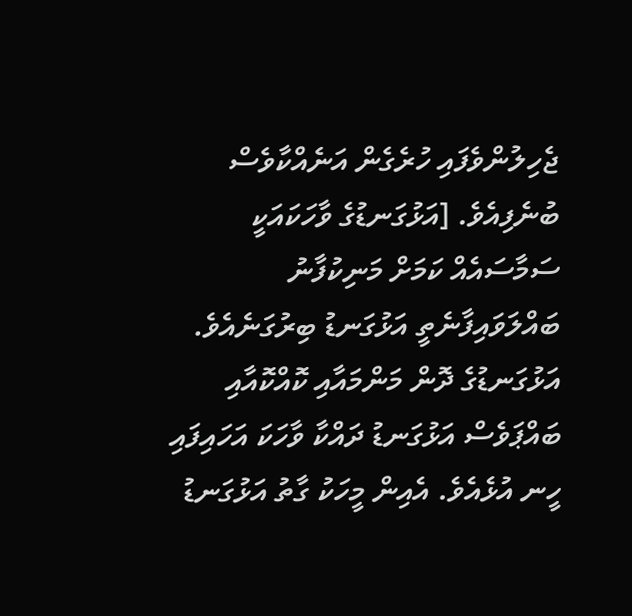ޖެހިލުންވެފައި ހުރެގެން އަނެއްކާވެސް ބުނެފިއެވެ. [އަޅުގަނޑުގެ ވާހަކައަކީ ސަމާސައެއް ކަމަށް މަނިކުފާނު ބައްލަވައިފާނެތީ އަޅުގަނޑު ބިރުގަނެއެވެ. އަޅުގަނޑުގެ ދޮން މަންމައާއި ކޮއްކޮއާއި ބައްޕަވެސް އަޅުގަނޑު ދައްކާ ވާހަކަ އަހައިފައި ހީނ އުޅެއެވެ. އެއިން މީހަކު ގާތު އަޅުގަނޑު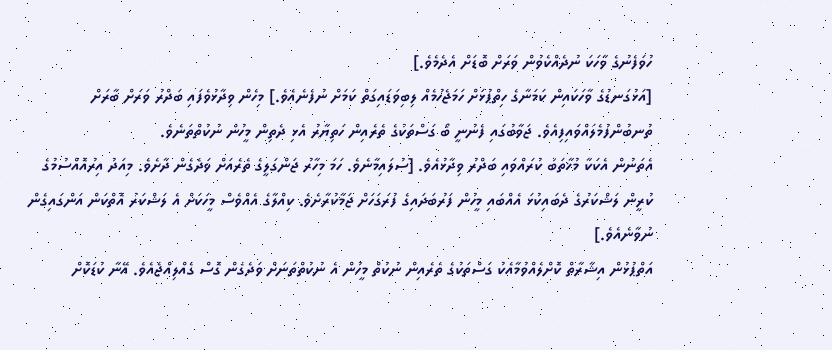ހުވަފެނުގެ ވާހަކަ ނުދެއްކެވުން ވަރަށް ބޮޑަށް އެދެމެވެ.]
[އަޅުގަނޑުގެ ވާހަކައިން ކަމަނާގެ ހިތްޕުޅަށް ހަމަޖެހުމެއް ލިބިވަޑައިގަތް ކަމަށް ނުފެނެއެވެ.] މިހެން ވިދާޅުވެފައި ބަދްރު ވަރަށް ބާރަށް ތުނބުންފުމެލައްވައިފިއެވެ. ޖަވާބުގައި ފެނުނީ ބޯ ގަސްތަކުގެ ތެރެއިން ހަތިޔާރު އެޅި ދެތިން މީހުން ނުކުތްތަނެވެ.
އެތަނުން އެކަކާ މުޚާތަބު ކުރައްވައި ބަދްރު ވިދާޅުއެވެ. [ސުލައިމާނެވެ. ހަމަ މިހާރު ޖަންގަލީގެ ތެރެއަށް ވަދެގެން ދާށެވެ. މިއަދު އިރުއޮއްސުމުގެ ކުރީން ލަޝްކަރުގެ ދެބައިކުޅަ އެއްބައި މީހުން ފަރުބަދައިގެ ފުރަގަހަށް ޖަމާކުރާށެވެ. ކިއްލާގެ އެއްވެސް މީހަކަށް އެ ލަޝްކަރު އޮތްކަން އަންގައިގެން ނުވާނެއެވެ.]
އަތްޕުޅުން އިޝާރާތް ކޮށްލެއްވުމާއެކު ގަސްތަކުގެ ތެރެއިން ނުކުތް މީހުން އެ ނުކުތްތަނަށް ވަދެގެން ގޮސް ގެއްލިއްޖެއެވެ. އޭނާ ކުޑަކޮށް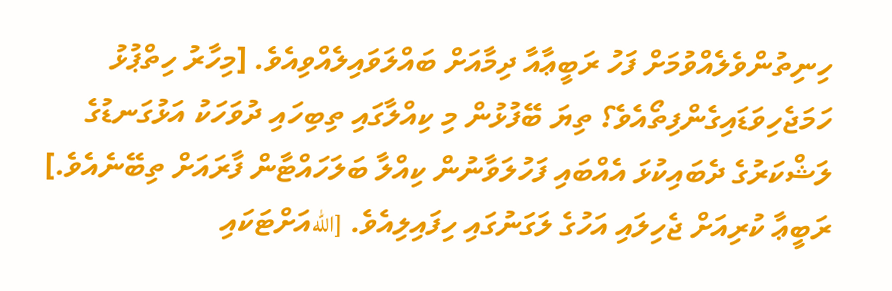ހިނިތުންވެލެއްވުމަށް ފަހު ރަބީޢާއާ ދިމާއަށް ބައްލަވައިލެއްވިއެވެ. [މިހާރު ހިތްޕުޅު ހަމަޖެހިވަޑައިގެންފިތޯއެވެ؟ ތިޔަ ބޭފުޅުން މި ކިއްލާގައި ތިބިހައި ދުވަހަކު އަޅުގަނޑުގެ ލަޝްކަރުގެ ދެބައިކުޅަ އެއްބައި ފަހުލަވާނުން ކިއްލާ ބަލަހައްޓާން ފާރައަށް ތިބޭނެއެވެ.]
ރަބީޢާ ކުރިއަށް ޖެހިލައި އަހުގެ ލަގަނުގައި ހިފައިލިއެވެ. [اللهއަށްޓަކައި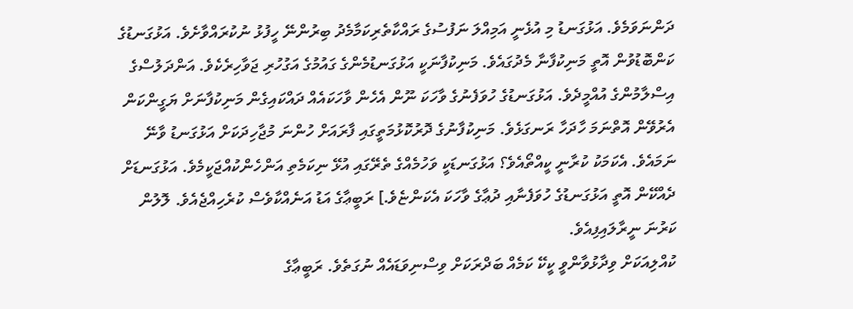ދަންނަވަމެވެ. އަޅުގަނޑު މި އުޅެނީ އަމިއްލަ ނަފުސުގެ ރައްކާތެރިކަމާމެދު ބިރުންނޭ ހީފުޅު ނުކުރައްވާށެވެ. އަޅުގަނޑުގެ ކަންބޮޑުވުން އޮތީ މަނިކުފާނާ މެދުގައެވެ. މަނިކުފާނަކީ އަޅުގަނޑުމެންގެ ގައުމުގެ އަގުހުރި ޖަވާހިރެކެވެ. އަންދަލުސްގެ އިސްލާމުންގެ އުއްމީދެވެ. އަޅުގަނޑުގެ ހުވަފެނުގެ ވާހަކަ ނޫން އެހެން ވާހަކައެއް ދައްކައިގެން މަނިކުފާނަށް ޔަގީންކަން އެރުވޭން އޮތްނަމަ ހާދަހާ ރަނގަޅެވެ. މަނިކުފާނުގެ ދޮރުކޮޅުމަތީގައި ފާރައަށް ހުންނަ މުޖާހިދަކަށް އަޅުގަނޑު ވާނޭ ނަމައެވެ. އެކަމަކު ކުރާނީ ކީއްތޯއެވެ؟ އަޅުގަނޑަކީ ވަހުމެއްގެ ތެރޭގައި އުޅޭ ނިކަމެތި އަންހެންކުއްޖަކީމެވެ. އަޅުގަނޑަށް ދެއްކޭން އޮތީ އަޅުގަނޑުގެ ހުވަފެނާއި ދުޢާގެ ވާހަކަ އެކަންޏެވެ.] ރަބީޢާގެ އަޑު އަނެއްކާވެސް ކުރެހިއްޖެއެވެ. ލޮލުން ކަރުނަ ނީރާލައިފިއެވެ.
ކުއްލިއަކަށް ވިދާޅުވާންވީ ކީކޭ ކަމެއް ބަދްރަކަށް ވިސްނިވަޑައެއް ނުގަތެވެ. ރަބީޢާގެ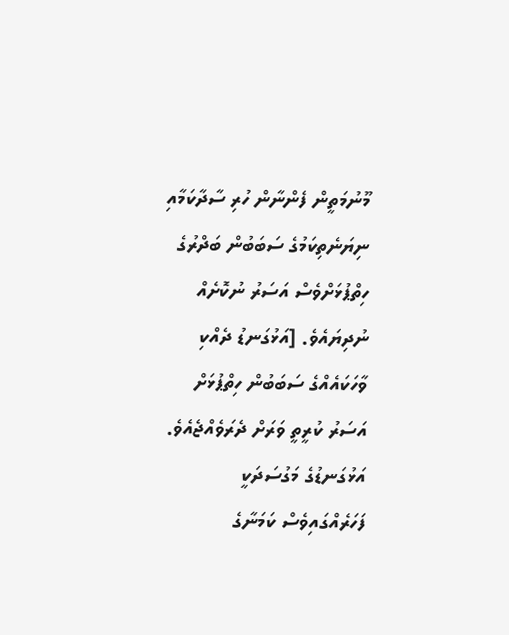މޫނުމަތީން ފެންނާން ހުރި ސާދާކަމާއި ނިޔަނެތިކަމުގެ ސަބަބުން ބަދްރުގެ ހިތްޕުޅަށްވެސް އަސަރު ނުކޮށެއް ނުދިޔައެވެ. [އަޅުގަނޑު ދެއްކި ވާހަކައެއްގެ ސަބަބުން ހިތްޕުޅަށް އަސަރު ކުރީތީ ވަރަށް ދެރަވެއްޖެއެވެ. އަޅުގަނޑުގެ މަގުސަދަކީ ފަހަރެއްގައިވެސް ކަމަނާގެ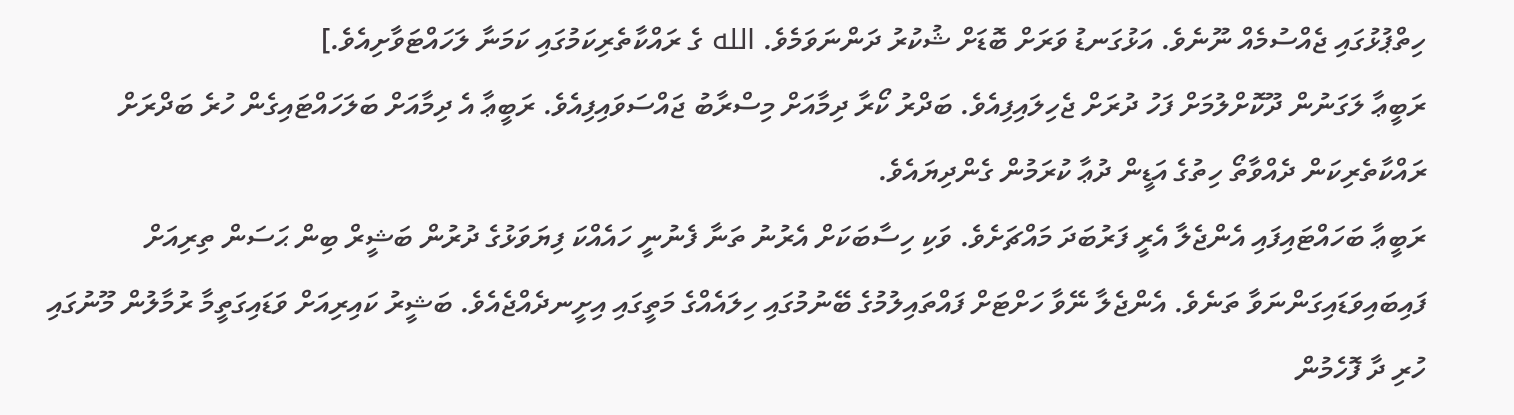ހިތްޕުޅުގައި ޖެއްސުމެއް ނޫނެވެ. އަޅުގަނޑު ވަރަށް ބޮޑަށް ޝުކުރު ދަންނަވަމެވެ. الله ގެ ރައްކާތެރިކަމުގައި ކަމަނާ ލަހައްޓަވާށިއެވެ.]
ރަބީޢާ ލަގަނުން ދޫކޮށްލުމަށް ފަހު ދުރަށް ޖެހިލައިފިއެވެ. ބަދްރު ކޯރާ ދިމާއަށް މިސްރާބު ޖައްސަވައިފިއެވެ. ރަބީޢާ އެ ދިމާއަށް ބަލަހައްޓައިގެން ހުރެ ބަދްރަށް ރައްކާތެރިކަން ދެއްވާތޯ ހިތުގެ އަޑީން ދުޢާ ކުރަމުން ގެންދިޔައެވެ.
ރަބީޢާ ބަހައްޓައިފައި އެންޖެލާ އެރީ ފަރުބަދަ މައްޗަށެވެ. ވަކި ހިސާބަކަށް އެރުނު ތަނާ ފެނުނީ ހައެއްކަ ފިޔަވަޅުގެ ދުރުން ބަޝީރް ބިން ޙަސަން ތިރިއަށް ފައިބައިވަޑައިގަންނަވާ ތަނެވެ. އެންޖެލާ ނޭވާ ހަށްޓަށް ފައްތައިލުމުގެ ބޭނުމުގައި ހިލައެއްގެ މަތީގައި އިށީނދެއްޖެއެވެ. ބަޝީރު ކައިރިއަށް ވަޑައިގަތީމާ ރުމާލުން މޫނުގައި ހުރި ދާ ފޮހެމުން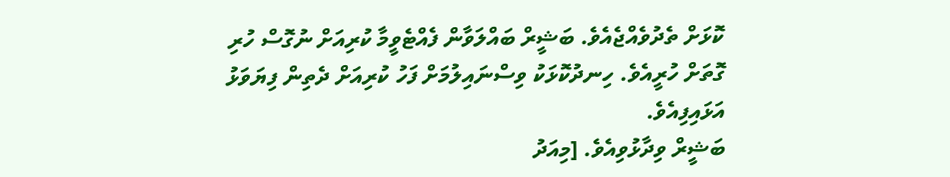ކޮޅަށް ތެދުވެއްޖެއެވެ. ބަޝީރް ބައްލަވާން ފެއްޓެވީމާ ކުރިއަށް ނުގޮސް ހުރި ގޮތަށް ހުރީއެވެ. ހިނދުކޮޅަކު ވިސްނައިލުމަށް ފަހު ކުރިއަށް ދެތިން ފިޔަވަޅު އަޅައިފިއެވެ.
ބަޝީރް ވިދާޅުވިއެވެ. [މިއަދު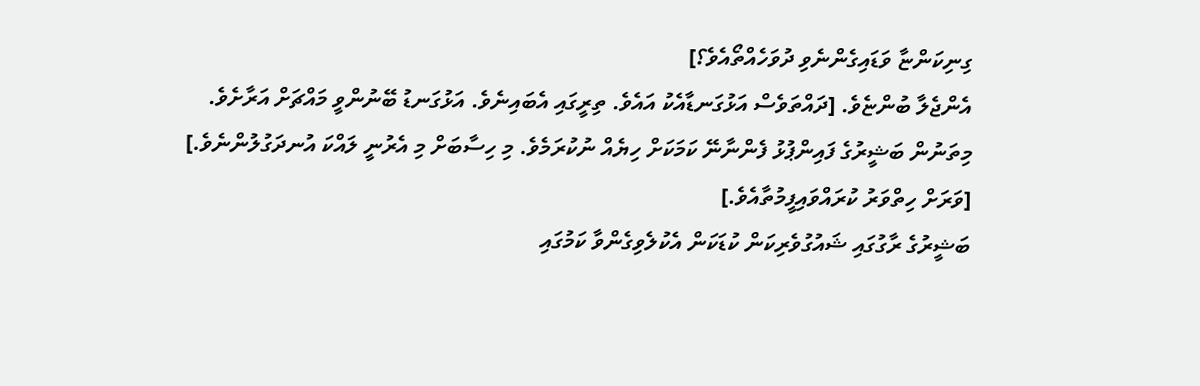ގިނިކަންޏާ ވަޑައިގެންނެވި ދުވަހެއްތޯއެވެ؟]
އެންޖެލާ ބުންޏެވެ. [ދައްތަވެސް އަޅުގަނޑާއެކު އައެވެ. ތިރީގައި އެބައިނެވެ. އަޅުގަނޑު ބޭނުންވީ މައްޗަށް އަރާށެވެ. މިތަނުން ބަޝީރުގެ ފައިންޕުޅު ފެންނާނޭ ކަމަކަށް ހިޔެއް ނުކުރަމެވެ. މި ހިސާބަށް މި އެރުނީ ލައްކަ އުނދަގުލުންނެވެ.]
[ވަރަށް ހިތްވަރު ކުރައްވައިފީމުތާއެވެ.]
ބަޝީރުގެ ރާގުގައި ޝައުގުވެރިކަން ކުޑަކަން އެކުލެވިގެންވާ ކަމުގައި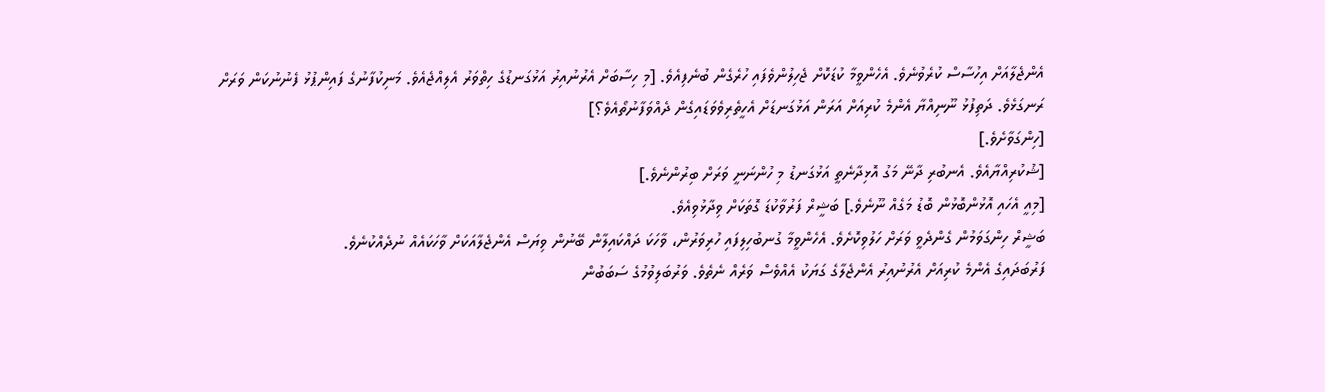އެންޖެލާއަށް އިހުސާސް ކުރެވުނެވެ. އެހެންވީމާ ކުޑަކޮށް ޖެހިލުންވެފައި ހުރެގެން ބުނެފިއެވެ. [މި ހިސާބަށް އެރުނުއިރު އަޅުގަނޑުގެ ހިތްވަރު އެލިއްޖެއެވެ. މަނިކުފާނުގެ ފައިންޕުޅު ފެނުނުކަން ވަރަށް ރަނގަޅެވެ. ދަތިފުޅު ނޫނިއްޔާ އެންމެ ކުރިއަށް އަރަން އަޅުގަނޑަށް އެހީތެރިވެވަޑައިގެން ދެއްވަފާނުތޯއެވެ؟]
[ހިންގަވާށެވެ.]
[ޝުކުރިއްޔާއެވެ. އެނބުރި ދާނޭ މަގު އޮޅިދާނެތީ އަޅުގަނޑު މި ހުންނަނީ ވަރަށް ބިރުންނެވެ.]
[މިއީ އެހައި އޮޅުންބޮޅުން ބޮޑު މަގެއް ނޫނެވެ.] ބަޝީރް ފަރުވާކުޑަ ގޮތަކަށް ވިދާޅުވިއެވެ.
ބަޝީރް ހިންގަވަމުން ގެންދެވީ ވަރަށް ހަލުވިކޮށެވެ. އެހެންވީމާ ގުނބުހިލިފައި ހުރިވަރުން، ވާހަކަ ދައްކައިލާން ބޭނުން ވިޔަސް އެންޖެލާއަކަށް ވާހަކައެއް ނުދެއްކުނެވެ.
ފަރުބަދައިގެ އެންމެ ކުރިއަށް އެރުނުއިރު އެންޖެލާގެ ގަޔަކު އެއްވެސް ވަރެއް ނެތެވެ. ވަރުބަލިވުމުގެ ސަބަބުން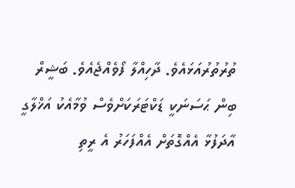ތުރުތުރުއަޅައެވެ. ދާހިއްލާ ފޯވެއްޖެއެވެ. ބަޝީރް ބިން ޙަސަނަކީ ޑަކްޓަރަކަށްވެސް ވުމާއެކު އަޚްލާގީ އާދަފުޅާ އެއްގޮތަށް އެއްފަހަރު އެ ރީތި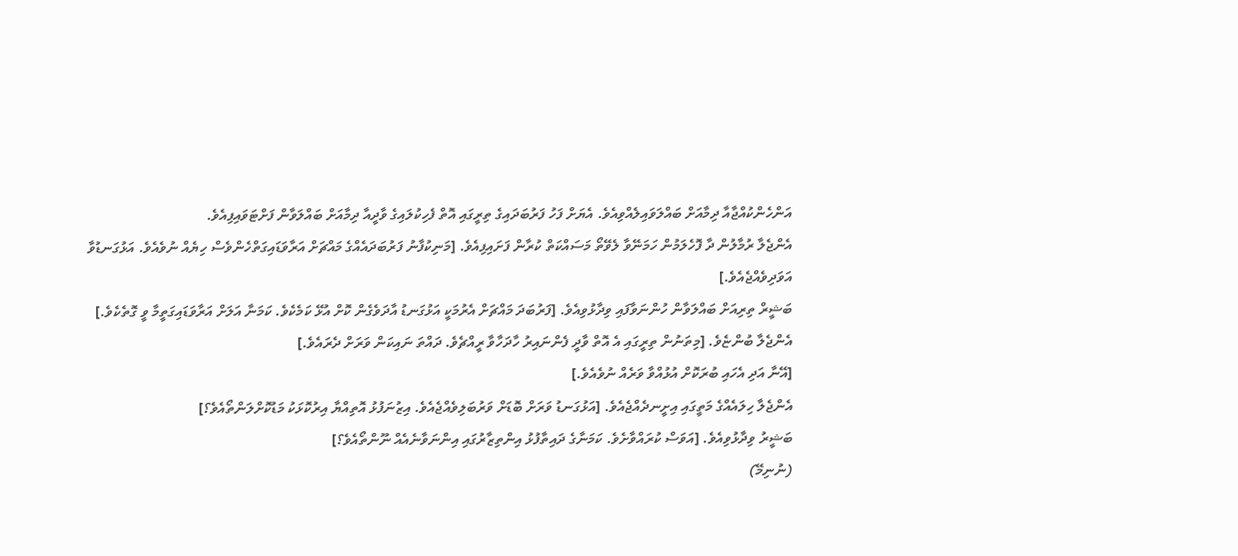އަންހެންކުއްޖާއާ ދިމާއަށް ބައްލަވައިލެއްވިއެވެ. އެޔަށް ފަހު ފަރުބަދައިގެ ތިރީގައި އޮތް ފެހިކުލައިގެ ވާދީއާ ދިމާއަށް ބައްލަވާން ފަށްޓަވައިފިއެވެ.
އެންޖެލާ ރުމާލުން ދާ ފޮހެލަމުން ހަމަނޭވާ ލެވޭތޯ މަސައްކަތް ކުރާން ފަށައިފިއެވެ. [މަނިކުފާނު ފަރުބަދައެއްގެ މައްޗަށް އަރާވަޑައިގަތްހެންވެސް ހިޔެއް ނުވެއެވެ. އަޅުގަނޑުވާ އަވަދިވެއްޖެއެވެ.]
ބަޝީރް ތިރިއަށް ބައްލަވާން ހުންނަވާފައި ވިދާޅުވިއެވެ. [ފަރުބަދަ މައްޗަށް އެރުމަކީ އަޅުގަނޑު އާދަވެގެން ކޮށް އުޅޭ ކަމެކެވެ. ކަމަނާ އަލަށް އަރާވަޑައިގަތީމާ ވީ ގޮތެކެވެ.]
އެންޖެލާ ބުންޏެވެ. [މިތަނުން ތިރީގައި އެ އޮތް ވާދީ ފެންނައިރު ހާދަހާވާ ރީއްޗެވެ. ދައްތަ ނައިކަން ވަރަށް ދެރައެވެ.]
[އޭނާ އަދި އެހައި ބުރަކޮށް އުޅުއްވާ ވަރެއް ނުވެއެވެ.]
އެންޖެލާ ހިލައެއްގެ މަތީގައި އިށީނދެއްޖެއެވެ. [އަޅުގަނޑު ވަރަށް ބޮޑަށް ވަރުބަލިވެއްޖެއެވެ. އިޒުނަފުޅު އޮތިއްޔާ އިރުކޮޅަކު މަޑުކޮށްލަންތޯއެވެ؟]
ބަޝީރު ވިދާޅުވިއެވެ. [އަވަސް ކުރައްވާށެވެ. ކަމަނާގެ ދައިތާފުޅު އިންތިޒާރުގައި އިންނަވާނެއެއް ނޫންތޯއެވެ؟]
(ނުނިމޭ)